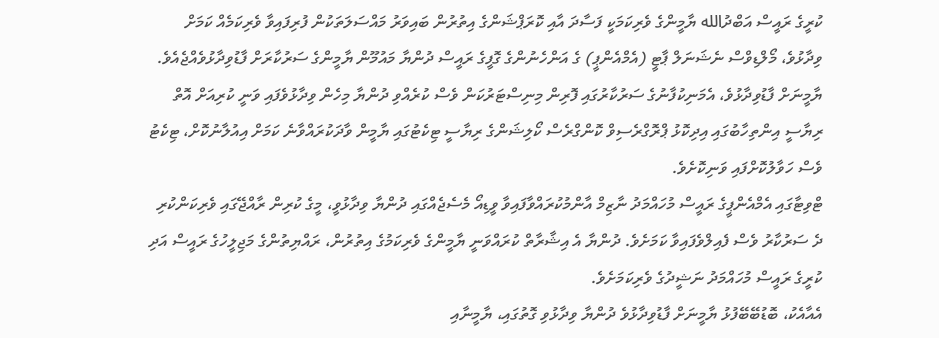ކުރީގެ ރައީސް އަބްދުالله ޔާމީންގެ ވެރިކަމަކީ ފަސާދަ އާއި ކޮރަޕްޝަންގެ އިތުރުން ބައިވަރު މައްސަލަތަކުން ފުރިފައިވާ ވެރިކަމެއް ކަމަށް ވިދާޅުވެ، މޯލްޑިވްސް ނެޝަނަލް ޕާޓީ (އެމްއެންޕީ) ގެ އަންހެނުންގެ ގޮފީގެ ރައީސް ދުންޔާ މައުމޫން ޔާމީންގެ ސަރުކާރަށް ފާޑުވިދާޅުވެއްޖެއެވެ.
ޔާމީނަށް ފާޑުވިދާޅުވެ، އެމަނިކުފާނުގެ ސަރުކާރުގައި ފޮރިން މިނިސްޓަރުކަން ވެސް ކުރެއްވި ދުންޔާ މިހެން ވިދާޅުވެފައި ވަނީ ކުރިއަށް އޮތް ރިޔާސީ އިންތިހާބުގައި އިދިކޮޅު ޕްރޮގްރެސިވް ކޮންގްރެސް ކޯލިޝަންގެ ރިޔާސީ ޓިކެޓުގައި ޔާމީން ވާދަކުރައްވާނެ ކަމަށް އިއުލާނުކޮށް، ޓިކެޓު ވެސް ހަވާލުކޮށްފައި ވަނިކޮށެވެ.
ޓްވިޓާގައި އެމްއެންޕީގެ ރައީސް މުހައްމަދު ނާޒިމް އާންމުކުރައްވާފައިވާ ވީޑިއޯ މެސެޖެއްގައި ދުންޔާ ވިދާޅުވީ، މީގެ ކުރިން ރާއްޖޭގައި ވެރިކަންކުރި ދެ ސަރުކާރު ވެސް ފެއިލްވެފައިވާ ކަމަށެވެ. ދުންޔާ އެ އިޝާރާތް ކުރައްވަނީ ޔާމީންގެ ވެރިކަމުގެ އިތުރުން، ރައްޔިތުންގެ މަޖިލީހުގެ ރައީސް އަދި ކުރީގެ ރައީސް މުހައްމަދު ނަޝީދުގެ ވެރިކަމަށެވެ.
އެއާއެކު، ބޮޑުބޭބޭފުޅު ޔާމީނަށް ފާޑުވިދާޅުވެ ދުންޔާ ވިދާޅުވި ގޮތުގައި، ޔާމީނާއި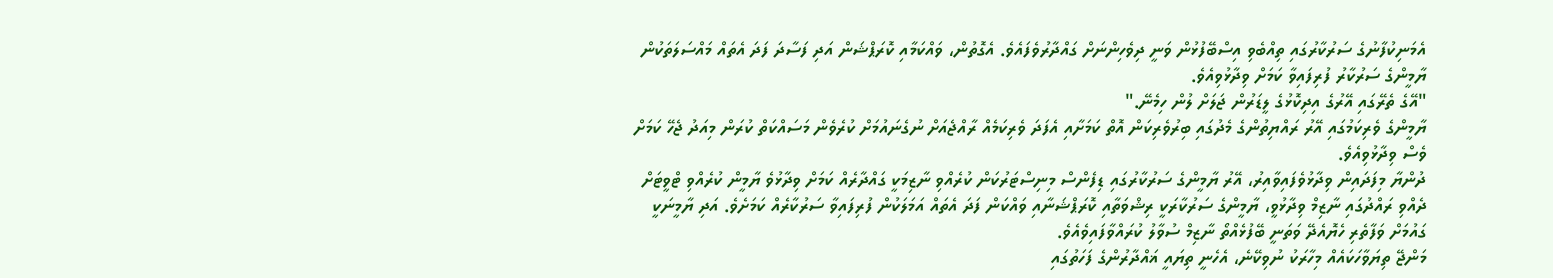އެމަނިކުފާނުގެ ސަރުކާރުގައި ތިއްބެވި އިސްބޭފުޅުން ވަނީ ދިވެހިންނަށް ގައްދާރުވެފައެވެ. އެގޮތުން، ވައްކަމާއި ކޮރަޕްޝަން އަދި ފަސާދަ ފަދަ އެތައް މައްސަލަތަކުން ޔާމީންގެ ސަރުކާރު ފުރިފައިވާ ކަމަށް ވިދާޅުވިއެވެ.
"އޭގެ ތެރޭގައި އޭރުގެ އިދިކޮޅުގެ ލީޑަރުން ޖަލަށް ލުން ހިމެނޭ."
ޔާމީންގެ ވެރިކަމުގައި އޭރު ރައްޔިތުންގެ މެދުގައި ބިރުވެރިކަން އޮތް ކަމަށާއި އެފަދަ ވެރިކަމެއް ރާއްޖެއަށް ނުގެނައުމަށް ކުރެވެން މަސައްކަތް ކުރަން މިއަދު ޖެހޭ ކަމަށް ވެސް ވިދާޅުވިއެވެ.
ދުންޔާ މިފަދައިން ވިދާޅުވެފައިވާއިރު، އޭރު ޔާމީންގެ ސަރުކާރުގައި ޑިފެންސް މިނިސްޓަރުކަން ކުރެއްވި ނާޒިމަކީ ގައްދާރެއް ކަމަށް ވިދާޅުވެ ޔާމީން ކުރެއްވި ޓްވީޓަށް ދެއްވި ރައްދުގައި ނާޒިމް ވިދާޅުވީ، ޔާމީންގެ ސަރުކާރަކީ ރިޝްވަތާއި ކޮރަޕްޝަނާއި ވައްކަން ފަދަ އެތައް އަމަލަކުން ފުރިފައިވާ ސަރުކާރެއް ކަމަށެވެ. އަދި ޔާމީނަކީ ގައުމަށް ވަފާތެރި ހެޔޮއެދޭ ވަތަނީ ބޭފުޅެއްތޯ ނާޒިމް ސުވާލު ކުރައްވާފައިވެއެވެ.
މަންޖޭ ތިޔަވާހަކައެއް މިހާރަކު ނުވިކޭނެ، އެހެނީ ތިޔައީ ޣައްދާރުންގެ ފަހަތުގައި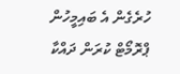ހުރެގެން އެ ބައިމީހުން ޕްރޮމޯޓް ކުރަން ދައްކާ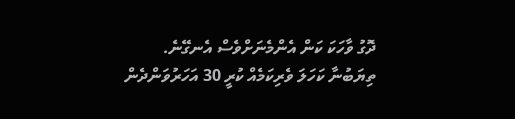ދޮގު ވާހަކަ ކަން އެންމެނަށްވެސް އެނގޭނެ. ތިޔަބުނާ ކަހަލަ ވެރިކަމެއް ކުރީ 30 އަހަރުވަންދެން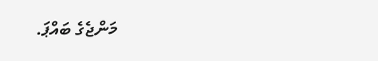މަންޖެގެ ބައްޕަ.